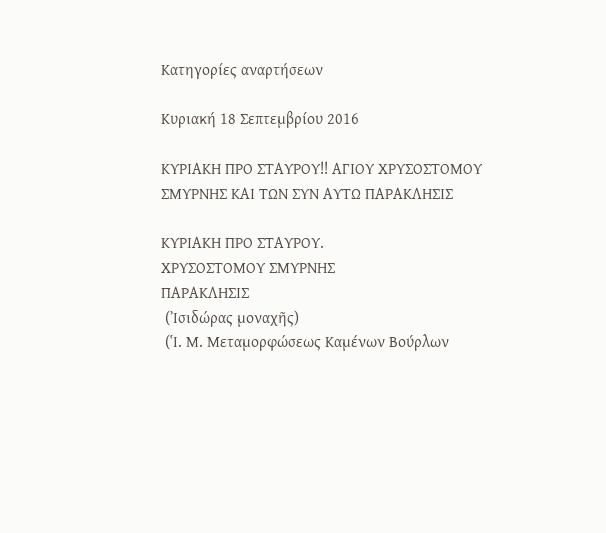Κατηγορίες αναρτήσεων

Κυριακή 18 Σεπτεμβρίου 2016

ΚΥΡΙΑΚΗ ΠΡΟ ΣΤΑΥΡΟΥ!! ΑΓΙΟΥ ΧΡΥΣΟΣΤΟΜΟΥ ΣΜΥΡΝΗΣ ΚΑΙ ΤΩΝ ΣΥΝ ΑΥΤΩ ΠΑΡΑΚΛΗΣΙΣ

ΚΥΡΙΑΚΗ ΠΡΟ ΣΤΑΥΡΟΥ.
ΧΡΥΣΟΣΤΟΜΟΥ ΣΜΥΡΝΗΣ
ΠΑΡΑΚΛΗΣΙΣ
 (Ἰσιδώρας μοναχῆς)
 (Ἱ. Μ. Μεταμορφώσεως Καμένων Βούρλων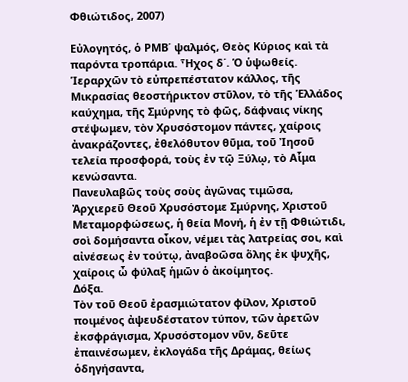Φθιώτιδος, 2007)

Εὐλογητός, ὁ ΡΜΒ΄ ψαλμός, Θεὸς Κύριος καὶ τὰ παρόντα τροπάρια. Ἦχος δ΄. Ὁ ὑψωθείς.
Ἱεραρχῶν τὸ εὐπρεπέστατον κάλλος, τῆς Μικρασίας θεοστήρικτον στῦλον, τὸ τῆς Ἑλλάδος καύχημα, τῆς Σμύρνης τὸ φῶς, δάφναις νίκης στέψωμεν, τὸν Χρυσόστομον πάντες, χαίροις ἀνακράζοντες, ἐθελόθυτον θῦμα, τοῦ Ἰησοῦ τελεία προσφορά, τοὺς ἐν τῷ Ξύλῳ, τὸ Αἷμα κενώσαντα.
Πανευλαβῶς τοὺς σοὺς ἀγῶνας τιμῶσα, Ἀρχιερεῦ Θεοῦ Χρυσόστομε Σμύρνης, Χριστοῦ Μεταμορφώσεως, ἡ θεία Μονή, ἡ ἐν τῇ Φθιώτιδι, σοὶ δομήσαντα οἶκον, νέμει τὰς λατρείας σοι, καὶ αἰνέσεως ἐν τούτῳ, ἀναβοῶσα ὅλης ἐκ ψυχῆς, χαίροις ὦ φύλαξ ἡμῶν ὁ ἀκοίμητος.
Δόξα.
Τὸν τοῦ Θεοῦ ἐρασμιώτατον φίλον, Χριστοῦ ποιμένος ἀψευδέστατον τύπον, τῶν ἀρετῶν ἐκσφράγισμα, Χρυσόστομον νῦν, δεῦτε ἐπαινέσωμεν, ἐκλογάδα τῆς Δράμας, θείως ὁδηγήσαντα,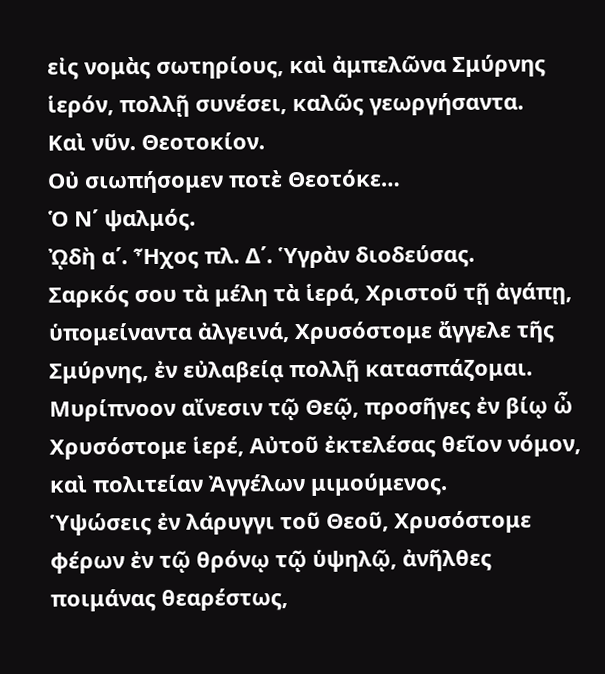εἰς νομὰς σωτηρίους, καὶ ἀμπελῶνα Σμύρνης ἱερόν, πολλῇ συνέσει, καλῶς γεωργήσαντα.
Καὶ νῦν. Θεοτοκίον.
Οὐ σιωπήσομεν ποτὲ Θεοτόκε…
Ὁ Ν΄ ψαλμός.
ᾨδὴ α΄. Ἦχος πλ. Δ΄. Ὑγρὰν διοδεύσας.
Σαρκός σου τὰ μέλη τὰ ἱερά, Χριστοῦ τῇ ἀγάπῃ, ὑπομείναντα ἀλγεινά, Χρυσόστομε ἄγγελε τῆς Σμύρνης, ἐν εὐλαβείᾳ πολλῇ κατασπάζομαι.
Μυρίπνοον αἴνεσιν τῷ Θεῷ, προσῆγες ἐν βίῳ ὦ Χρυσόστομε ἱερέ, Αὐτοῦ ἐκτελέσας θεῖον νόμον, καὶ πολιτείαν Ἀγγέλων μιμούμενος.
Ὑψώσεις ἐν λάρυγγι τοῦ Θεοῦ, Χρυσόστομε φέρων ἐν τῷ θρόνῳ τῷ ὑψηλῷ, ἀνῆλθες ποιμάνας θεαρέστως,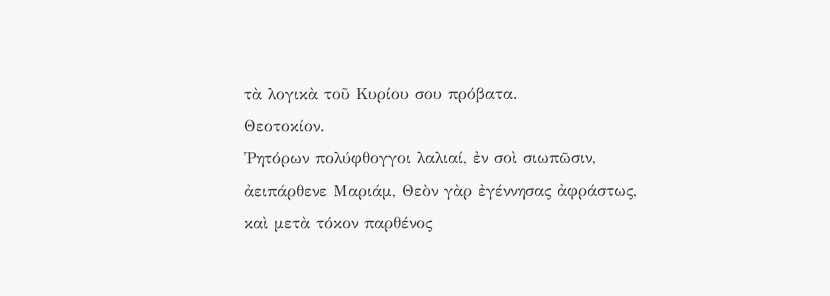τὰ λογικὰ τοῦ Κυρίου σου πρόβατα.
Θεοτοκίον.
Ῥητόρων πολύφθογγοι λαλιαί, ἐν σοὶ σιωπῶσιν, ἀειπάρθενε Μαριάμ, Θεὸν γὰρ ἐγέννησας ἀφράστως, καὶ μετὰ τόκον παρθένος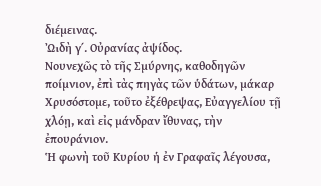διέμεινας.
ᾨδὴ γ΄. Οὐρανίας ἀψίδος.
Νουνεχῶς τὸ τῆς Σμύρνης, καθοδηγῶν ποίμνιον, ἐπὶ τὰς πηγὰς τῶν ὑδάτων, μάκαρ Χρυσόστομε, τοῦτο ἐξέθρεψας, Εὐαγγελίου τῇ χλόῃ, καὶ εἰς μάνδραν ἴθυνας, τὴν ἐπουράνιον.
Ἡ φωνὴ τοῦ Κυρίου ἡ ἐν Γραφαῖς λέγουσα,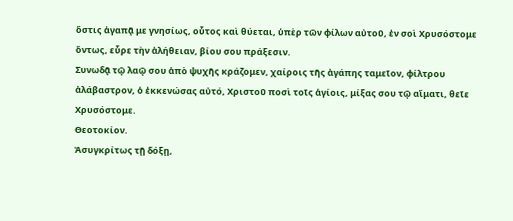ὅστις ἀγαπᾷ με γνησίως, οὗτος καὶ θύεται, ὑπὲρ τῶν φίλων αὐτοῦ, ἐν σοὶ Χρυσόστομε ὄντως, εὗρε τὴν ἀλήθειαν, βίου σου πράξεσιν.
Συνωδᾷ τῷ λαῷ σου ἀπὸ ψυχῆς κράζομεν, χαίροις τῆς ἀγάπης ταμεῖον, φίλτρου ἀλάβαστρον, ὁ ἐκκενώσας αὐτό, Χριστοῦ ποσὶ τοῖς ἁγίοις, μίξας σου τῷ αἵματι, θεῖε Χρυσόστομε.
Θεοτοκίον.
Ἀσυγκρίτως τῇ δόξῃ,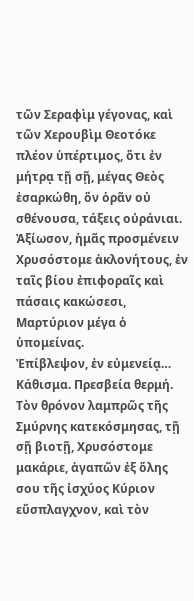τῶν Σεραφὶμ γέγονας, καὶ τῶν Χερουβὶμ Θεοτόκε πλέον ὑπέρτιμος, ὅτι ἐν μήτρᾳ τῇ σῇ, μέγας Θεὸς ἐσαρκώθη, ὅν ὁρᾶν οὐ σθένουσα, τάξεις οὐράνιαι.
Ἀξίωσον, ἡμᾶς προσμένειν Χρυσόστομε ἀκλονήτους, ἐν ταῖς βίου ἐπιφοραῖς καὶ πάσαις κακώσεσι, Μαρτύριον μέγα ὁ ὑπομείνας.
Ἐπίβλεψον, ἐν εὐμενείᾳ…
Κάθισμα. Πρεσβεία θερμή.
Τὸν θρόνον λαμπρῶς τῆς Σμύρνης κατεκόσμησας, τῇ σῇ βιοτῇ, Χρυσόστομε μακάριε, ἀγαπῶν ἐξ ὅλης σου τῆς ἰσχύος Κύριον εὔσπλαγχνον, καὶ τὸν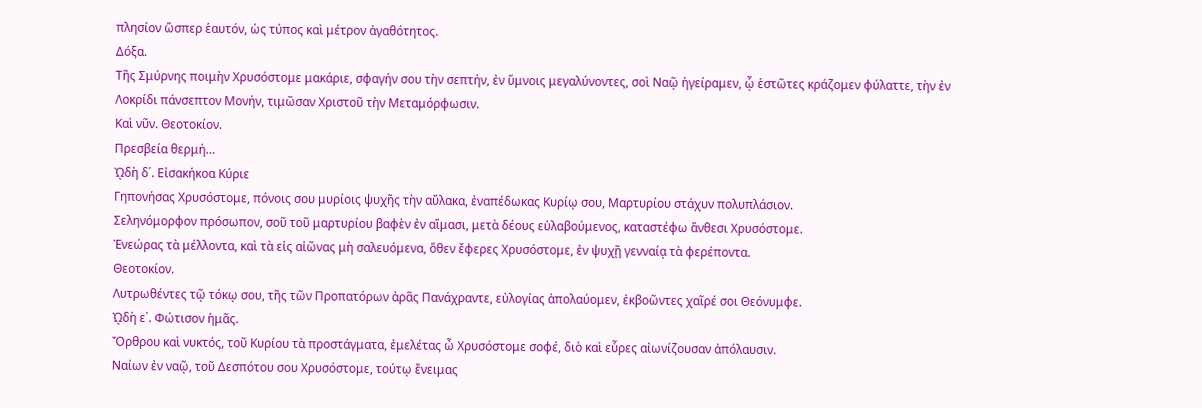πλησίον ὥσπερ ἑαυτόν, ὡς τύπος καὶ μέτρον ἀγαθότητος.
Δόξα.
Τῆς Σμύρνης ποιμὴν Χρυσόστομε μακάριε, σφαγήν σου τὴν σεπτήν, ἐν ὕμνοις μεγαλύνοντες, σοὶ Ναῷ ἠγείραμεν, ᾧ ἑστῶτες κράζομεν φύλαττε, τὴν ἐν Λοκρίδι πάνσεπτον Μονήν, τιμῶσαν Χριστοῦ τὴν Μεταμόρφωσιν.
Καὶ νῦν. Θεοτοκίον.
Πρεσβεία θερμή…
ᾨδὴ δ΄. Εἰσακήκοα Κύριε
Γηπονήσας Χρυσόστομε, πόνοις σου μυρίοις ψυχῆς τὴν αὔλακα, ἐναπέδωκας Κυρίῳ σου, Μαρτυρίου στάχυν πολυπλάσιον.
Σεληνόμορφον πρόσωπον, σοῦ τοῦ μαρτυρίου βαφὲν ἐν αἵμασι, μετὰ δέους εὐλαβούμενος, καταστέφω ἄνθεσι Χρυσόστομε.
Ἐνεώρας τὰ μέλλοντα, καὶ τὰ εἰς αἰῶνας μὴ σαλευόμενα, ὅθεν ἔφερες Χρυσόστομε, ἐν ψυχῇ γενναίᾳ τὰ φερέποντα.
Θεοτοκίον.
Λυτρωθέντες τῷ τόκῳ σου, τῆς τῶν Προπατόρων ἀρᾶς Πανάχραντε, εὐλογίας ἀπολαύομεν, ἐκβοῶντες χαῖρέ σοι Θεόνυμφε.
ᾨδὴ ε΄. Φώτισον ἡμᾶς.
Ὄρθρου καὶ νυκτός, τοῦ Κυρίου τὰ προστάγματα, ἐμελέτας ὦ Χρυσόστομε σοφέ, διὸ καὶ εὗρες αἰωνίζουσαν ἀπόλαυσιν.
Ναίων ἐν ναῷ, τοῦ Δεσπότου σου Χρυσόστομε, τούτῳ ἔνειμας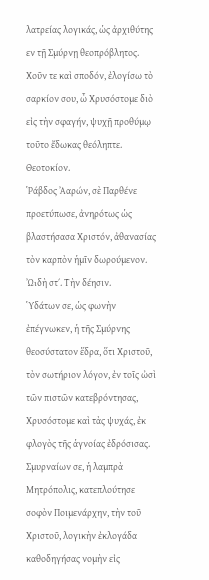λατρείας λογικάς, ὡς ἀρχιθύτης εν τῇ Σμύρνῃ θεοπρόβλητος.
Χοῦν τε καὶ σποδόν, ἐλογίσω τὸ σαρκίον σου, ὦ Χρυσόστομε διὸ εἰς τὴν σφαγήν, ψυχῇ προθύμῳ τοῦτο ἔδωκας θεόληπτε.
Θεοτοκίον.
Ῥάβδος Ἀαρών, σὲ Παρθένε προετύπωσε, ἀνηρότως ὡς βλαστήσασα Χριστόν, ἀθανασίας τὸν καρπὸν ἡμῖν δωρούμενον.
ᾨδὴ στ΄. Τὴν δέησιν.
Ὑδάτων σε, ὡς φωνὴν ἐπέγνωκεν, ἡ τῆς Σμύρνης θεοσύστατον ἕδρα, ὅτι Χριστοῦ, τὸν σωτήριον λόγον, ἐν τοῖς ὠσὶ τῶν πιστῶν κατεβρόντησας, Χρυσόστομε καὶ τὰς ψυχάς, ἐκ φλογὸς τῆς ἁγνοίας ἐδρόσισας.
Σμυρναίων σε, ἡ λαμπρὰ Μητρόπολις, κατεπλούτησε σοφὸν Ποιμενάρχην, τὴν τοῦ Χριστοῦ, λογικὴν ἐκλογάδα καθοδηγήσας νομὴν εἰς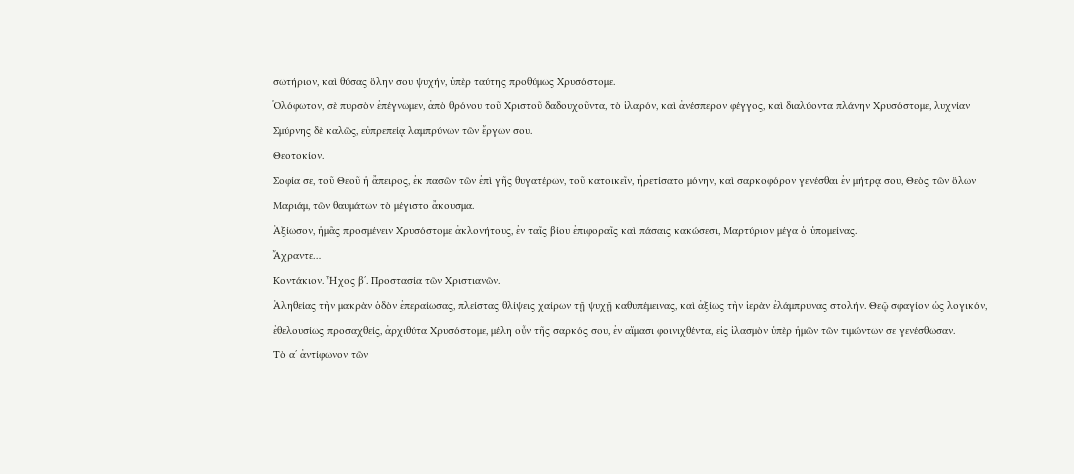σωτήριον, καὶ θύσας ὅλην σου ψυχήν, ὑπὲρ ταύτης προθύμως Χρυσόστομε.
Ὁλόφωτον, σὲ πυρσὸν ἐπέγνωμεν, ἀπὸ θρόνου τοῦ Χριστοῦ δαδουχοῦντα, τὸ ἱλαρόν, καὶ ἀνέσπερον φέγγος, καὶ διαλύοντα πλάνην Χρυσόστομε, λυχνίαν Σμύρνης δὲ καλῶς, εὐπρεπείᾳ λαμπρύνων τῶν ἔργων σου.
Θεοτοκίον.
Σοφία σε, τοῦ Θεοῦ ἡ ἄπειρος, ἐκ πασῶν τῶν ἐπὶ γῆς θυγατέρων, τοῦ κατοικεῖν, ἠρετίσατο μόνην, καὶ σαρκοφόρον γενέσθαι ἐν μήτρᾳ σου, Θεὸς τῶν ὅλων Μαριάμ, τῶν θαυμάτων τὸ μέγιστο ἄκουσμα.
Ἀξίωσον, ἡμᾶς προσμένειν Χρυσόστομε ἀκλονήτους, ἐν ταῖς βίου ἐπιφοραῖς καὶ πάσαις κακώσεσι, Μαρτύριον μέγα ὁ ὑπομείνας.
Ἄχραντε…
Κοντάκιον. Ἦχος β΄. Προστασία τῶν Χριστιανῶν.
Ἀληθείας τὴν μακρὰν ὁδὸν ἐπεραίωσας, πλείστας θλίψεις χαίρων τῇ ψυχῇ καθυπέμεινας, καὶ ἀξίως τὴν ἱερὰν ἐλάμπρυνας στολήν. Θεῷ σφαγίον ὡς λογικόν, ἐθελουσίως προσαχθείς, ἀρχιθύτα Χρυσόστομε, μέλη οὖν τῆς σαρκός σου, ἐν αἵμασι φοινιχθέντα, εἰς ἱλασμὸν ὑπὲρ ἡμῶν τῶν τιμώντων σε γενέσθωσαν.
Τὸ α΄ ἀντίφωνον τῶν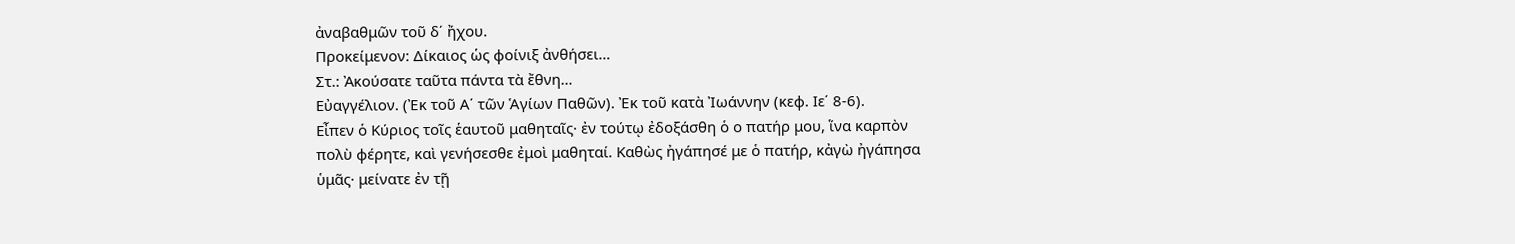ἀναβαθμῶν τοῦ δ΄ ἤχου.
Προκείμενον: Δίκαιος ὡς φοίνιξ ἀνθήσει…
Στ.: Ἀκούσατε ταῦτα πάντα τὰ ἔθνη…
Εὐαγγέλιον. (Ἐκ τοῦ Α΄ τῶν Ἁγίων Παθῶν). Ἐκ τοῦ κατὰ Ἰωάννην (κεφ. Ιε΄ 8-6).
Εἶπεν ὁ Κύριος τοῖς ἑαυτοῦ μαθηταῖς· ἐν τούτῳ ἐδοξάσθη ὁ ο πατήρ μου, ἵνα καρπὸν πολὺ φέρητε, καὶ γενήσεσθε ἐμοὶ μαθηταί. Καθὼς ἠγάπησέ με ὁ πατήρ, κἀγὼ ἠγάπησα ὑμᾶς· μείνατε ἐν τῇ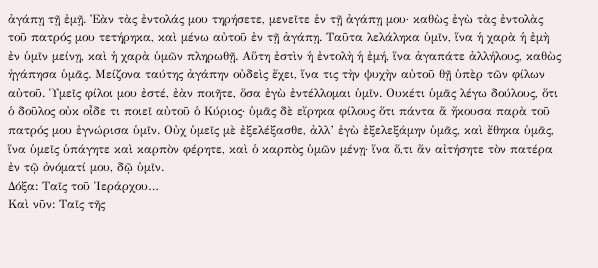ἀγάπῃ τῇ ἐμῇ. Ἐὰν τὰς ἐντολάς μου τηρήσετε, μενεῖτε ἐν τῇ ἀγάπῃ μου· καθὼς ἐγὼ τὰς ἐντολὰς τοῦ πατρός μου τετήρηκα, καὶ μένω αὐτοῦ ἐν τῇ ἀγάπῃ. Ταῦτα λελάληκα ὑμῖν, ἵνα ἡ χαρὰ ἡ ἐμὴ ἐν ὑμῖν μείνῃ, καὶ ἡ χαρὰ ὑμῶν πληρωθῇ. Αὕτη ἐστὶν ἡ ἐντολὴ ἡ ἐμή, ἵνα ἀγαπάτε ἀλλήλους, καθὼς ἠγάπησα ὑμᾶς. Μείζονα ταύτης ἀγάπην οὐδεὶς ἔχει, ἵνα τις τὴν ψυχὴν αὐτοῦ θῇ ὑπὲρ τῶν φίλων αὐτοῦ. Ὑμεῖς φίλοι μου ἐστέ, ἐὰν ποιῆτε, ὅσα ἐγὼ ἐντέλλομαι ὑμῖν. Ουκέτι ὑμᾶς λέγω δούλους, ὅτι ὁ δοῦλος οὐκ οἶδε τι ποιεῖ αὐτοῦ ὁ Κύριος· ὑμᾶς δὲ εἴρηκα φίλους ὅτι πάντα ἅ ἤκουσα παρὰ τοῦ πατρός μου ἐγνώρισα ὑμῖν. Οὐχ ὑμεῖς μὲ ἐξελέξασθε, ἀλλ’ ἐγὼ ἐξελεξάμην ὑμᾶς, καὶ ἔθηκα ὑμᾶς, ἵνα ὑμεῖς ὑπάγητε καὶ καρπὸν φέρητε, καὶ ὁ καρπὸς ὑμῶν μένῃ· ἵνα ὅ,τι ἄν αἰτήσητε τὸν πατέρα ἐν τῷ ὀνόματί μου, δῷ ὑμῖν.
Δόξα: Ταῖς τοῦ Ἱεράρχου…
Καὶ νῦν: Ταῖς τῆς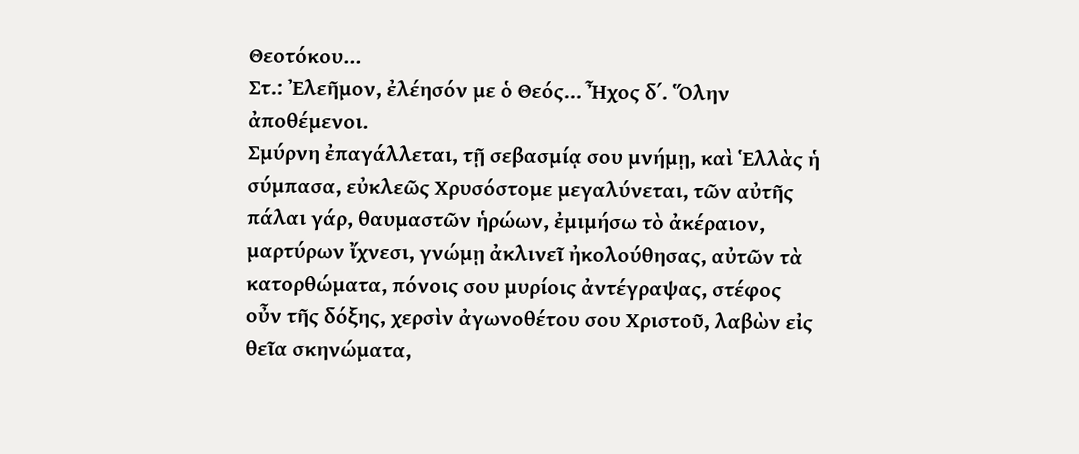Θεοτόκου…
Στ.: Ἐλεῆμον, ἐλέησόν με ὁ Θεός… Ἦχος δ΄. Ὅλην ἀποθέμενοι.
Σμύρνη ἐπαγάλλεται, τῇ σεβασμίᾳ σου μνήμῃ, καὶ Ἑλλὰς ἡ σύμπασα, εὐκλεῶς Χρυσόστομε μεγαλύνεται, τῶν αὐτῆς πάλαι γάρ, θαυμαστῶν ἡρώων, ἐμιμήσω τὸ ἀκέραιον, μαρτύρων ἴχνεσι, γνώμῃ ἀκλινεῖ ἠκολούθησας, αὐτῶν τὰ κατορθώματα, πόνοις σου μυρίοις ἀντέγραψας, στέφος οὖν τῆς δόξης, χερσὶν ἀγωνοθέτου σου Χριστοῦ, λαβὼν εἰς θεῖα σκηνώματα,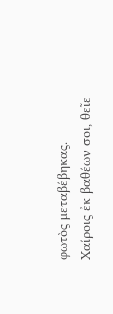φωτὸς μεταβέβηκας.
Χαίροις ἐκ βαθέων σοι, θεῖε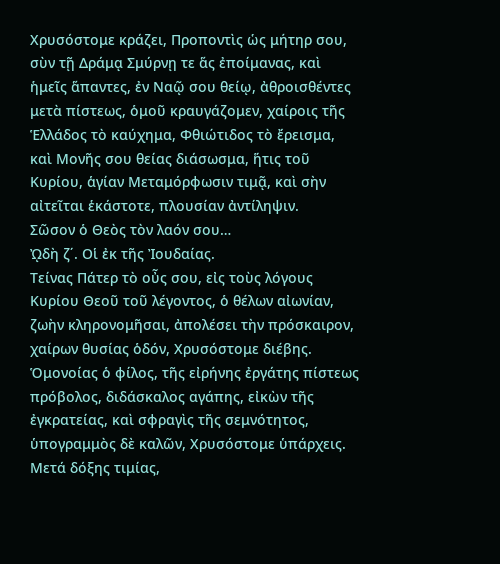Χρυσόστομε κράζει, Προποντὶς ὡς μήτηρ σου, σὺν τῇ Δράμᾳ Σμύρνῃ τε ἅς ἐποίμανας, καὶ ἡμεῖς ἅπαντες, ἐν Ναῷ σου θείῳ, ἀθροισθέντες μετὰ πίστεως, ὁμοῦ κραυγάζομεν, χαίροις τῆς Ἑλλάδος τὸ καύχημα, Φθιώτιδος τὸ ἔρεισμα, καὶ Μονῆς σου θείας διάσωσμα, ἥτις τοῦ Κυρίου, ἁγίαν Μεταμόρφωσιν τιμᾷ, καὶ σὴν αἰτεῖται ἑκάστοτε, πλουσίαν ἀντίληψιν.
Σῶσον ὁ Θεὸς τὸν λαόν σου…
ᾨδὴ ζ΄. Οἱ ἐκ τῆς Ἰουδαίας.
Τείνας Πάτερ τὸ οὖς σου, εἰς τοὺς λόγους Κυρίου Θεοῦ τοῦ λέγοντος, ὁ θέλων αἰωνίαν, ζωὴν κληρονομῆσαι, ἀπολέσει τὴν πρόσκαιρον, χαίρων θυσίας ὁδόν, Χρυσόστομε διέβης.
Ὁμονοίας ὁ φίλος, τῆς εἰρήνης ἐργάτης πίστεως πρόβολος, διδάσκαλος αγάπης, εἰκὼν τῆς ἐγκρατείας, καὶ σφραγὶς τῆς σεμνότητος, ὑπογραμμὸς δὲ καλῶν, Χρυσόστομε ὑπάρχεις.
Μετά δόξης τιμίας,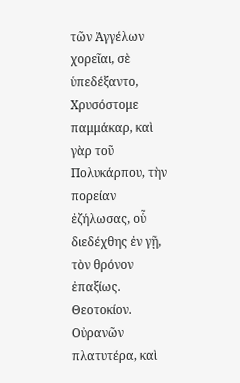τῶν Ἀγγέλων χορεῖαι, σὲ ὑπεδέξαντο, Χρυσόστομε παμμάκαρ, καὶ γὰρ τοῦ Πολυκάρπου, τὴν πορείαν ἐζήλωσας, οὗ διεδέχθης ἐν γῇ, τὸν θρόνον ἐπαξίως.
Θεοτοκίον.
Οὐρανῶν πλατυτέρα, καὶ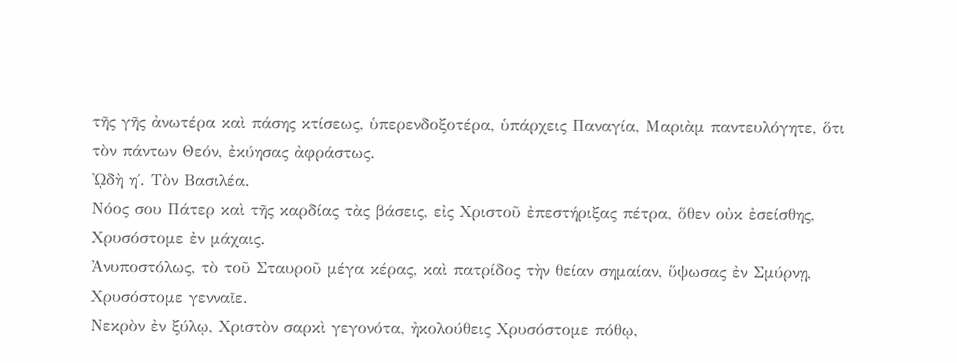τῆς γῆς ἀνωτέρα καὶ πάσης κτίσεως, ὑπερενδοξοτέρα, ὑπάρχεις Παναγία, Μαριὰμ παντευλόγητε, ὅτι τὸν πάντων Θεόν, ἐκύησας ἀφράστως.
ᾨδὴ η΄. Τὸν Βασιλέα.
Νόος σου Πάτερ καὶ τῆς καρδίας τὰς βάσεις, εἰς Χριστοῦ ἐπεστήριξας πέτρα, ὅθεν οὐκ ἐσείσθης, Χρυσόστομε ἐν μάχαις.
Ἀνυποστόλως, τὸ τοῦ Σταυροῦ μέγα κέρας, καὶ πατρίδος τὴν θείαν σημαίαν, ὕψωσας ἐν Σμύρνῃ, Χρυσόστομε γενναῖε.
Νεκρὸν ἐν ξύλῳ, Χριστὸν σαρκὶ γεγονότα, ἠκολούθεις Χρυσόστομε πόθῳ,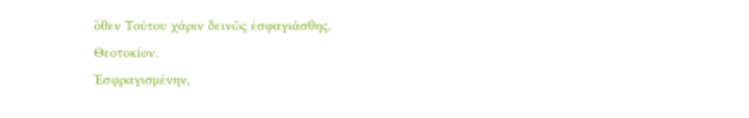ὅθεν Τούτου χάριν δεινῶς ἐσφαγιάσθης.
Θεοτοκίον.
Ἐσφραγισμένην,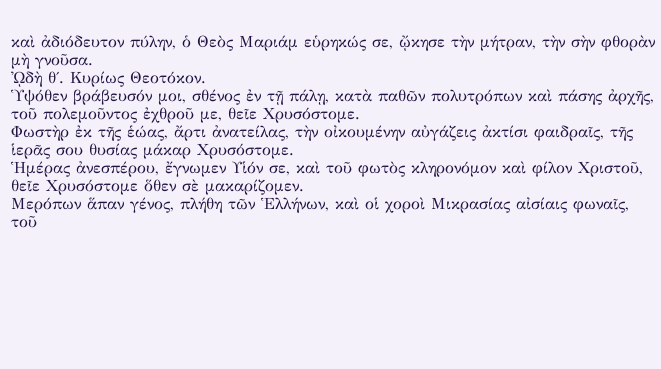καὶ ἀδιόδευτον πύλην, ὁ Θεὸς Μαριάμ εὑρηκώς σε, ᾤκησε τὴν μήτραν, τὴν σὴν φθορὰν μὴ γνοῦσα.
ᾨδὴ θ΄. Κυρίως Θεοτόκον.
Ὑψόθεν βράβευσόν μοι, σθένος ἐν τῇ πάλῃ, κατὰ παθῶν πολυτρόπων καὶ πάσης ἀρχῆς, τοῦ πολεμοῦντος ἐχθροῦ με, θεῖε Χρυσόστομε.
Φωστὴρ ἐκ τῆς ἑώας, ἄρτι ἀνατείλας, τὴν οἰκουμένην αὐγάζεις ἀκτίσι φαιδραῖς, τῆς ἱερᾶς σου θυσίας μάκαρ Χρυσόστομε.
Ἡμέρας ἀνεσπέρου, ἔγνωμεν Υἱόν σε, καὶ τοῦ φωτὸς κληρονόμον καὶ φίλον Χριστοῦ, θεῖε Χρυσόστομε ὅθεν σὲ μακαρίζομεν.
Μερόπων ἅπαν γένος, πλήθη τῶν Ἑλλήνων, καὶ οἱ χοροὶ Μικρασίας αἰσίαις φωναῖς, τοῦ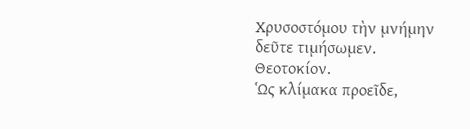Χρυσοστόμου τὴν μνήμην δεῦτε τιμήσωμεν.
Θεοτοκίον.
Ὡς κλίμακα προεῖδε,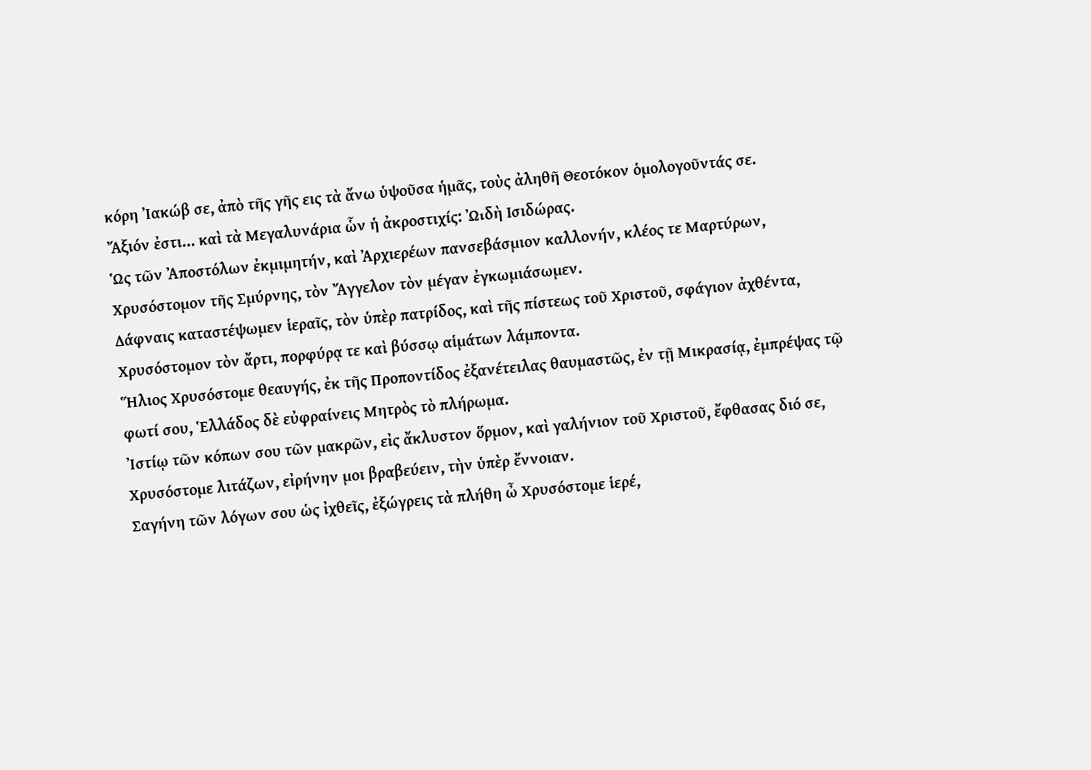κόρη Ἰακώβ σε, ἀπὸ τῆς γῆς εις τὰ ἄνω ὑψοῦσα ἡμᾶς, τοὺς ἀληθῆ Θεοτόκον ὁμολογοῦντάς σε.
Ἄξιόν ἐστι… καὶ τὰ Μεγαλυνάρια ὧν ἡ ἀκροστιχίς: ᾨδὴ Ισιδώρας.
Ὡς τῶν Ἀποστόλων ἐκμιμητήν, καὶ Ἀρχιερέων πανσεβάσμιον καλλονήν, κλέος τε Μαρτύρων, Χρυσόστομον τῆς Σμύρνης, τὸν Ἄγγελον τὸν μέγαν ἐγκωμιάσωμεν.
Δάφναις καταστέψωμεν ἱεραῖς, τὸν ὑπὲρ πατρίδος, καὶ τῆς πίστεως τοῦ Χριστοῦ, σφάγιον ἀχθέντα, Χρυσόστομον τὸν ἄρτι, πορφύρᾳ τε καὶ βύσσῳ αἱμάτων λάμποντα.
Ἥλιος Χρυσόστομε θεαυγής, ἐκ τῆς Προποντίδος ἐξανέτειλας θαυμαστῶς, ἐν τῇ Μικρασίᾳ, ἐμπρέψας τῷ φωτί σου, Ἑλλάδος δὲ εὐφραίνεις Μητρὸς τὸ πλήρωμα.
Ἰστίῳ τῶν κόπων σου τῶν μακρῶν, εἰς ἄκλυστον ὅρμον, καὶ γαλήνιον τοῦ Χριστοῦ, ἔφθασας διό σε, Χρυσόστομε λιτάζων, εἰρήνην μοι βραβεύειν, τὴν ὑπὲρ ἔννοιαν.
Σαγήνη τῶν λόγων σου ὡς ἰχθεῖς, ἐξώγρεις τὰ πλήθη ὦ Χρυσόστομε ἱερέ,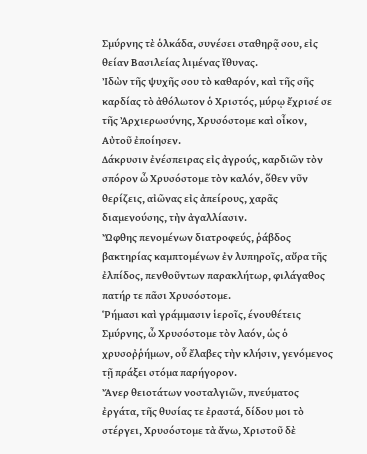Σμύρνης τὲ ὁλκάδα, συνέσει σταθηρᾷ σου, εἰς θείαν Βασιλείας λιμένας ἴθυνας.
Ἰδὼν τῆς ψυχῆς σου τὸ καθαρόν, καὶ τῆς σῆς καρδίας τὸ ἀθόλωτον ὁ Χριστός, μύρῳ ἔχρισέ σε τῆς Ἀρχιερωσύνης, Χρυσόστομε καὶ οἶκον, Αὐτοῦ ἐποίησεν.
Δάκρυσιν ἐνέσπειρας εἰς ἀγρούς, καρδιῶν τὸν σπόρον ὦ Χρυσόστομε τὸν καλόν, ὅθεν νῦν θερίζεις, αἰῶνας εἰς ἀπείρους, χαρᾶς διαμενούσης, τὴν ἀγαλλίασιν.
Ὤφθης πενομένων διατροφεύς, ῥάβδος βακτηρίας καμπτομένων ἐν λυπηροῖς, αὔρα τῆς ἐλπίδος, πενθοῦντων παρακλήτωρ, φιλάγαθος πατήρ τε πᾶσι Χρυσόστομε.
Ῥήμασι καὶ γράμμασιν ἱεροῖς, ένουθέτεις Σμύρνης, ὦ Χρυσόστομε τὸν λαόν, ὡς ὁ χρυσοῤῥήμων, οὗ ἔλαβες τὴν κλήσιν, γενόμενος τῇ πράξει στόμα παρήγορον.
Ἄνερ θειοτάτων νοσταλγιῶν, πνεύματος ἐργάτα, τῆς θυσίας τε ἐραστά, δίδου μοι τὸ στέργει, Χρυσόστομε τὰ ἄνω, Χριστοῦ δὲ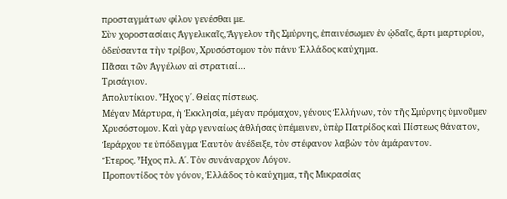προσταγμάτων φίλον γενέσθαι με.
Σὺν χοροστασίαις Ἀγγελικαῖς, Ἄγγελον τῆς Σμύρνης, ἐπαινέσωμεν ἐν ᾠδαῖς, ἄρτι μαρτυρίου, ὁδεύσαντα τὴν τρίβον, Χρυσόστομον τὸν πάνυ Ἑλλάδος καύχημα.
Πᾶσαι τῶν Ἀγγέλων αἱ στρατιαί…
Τρισάγιον.
Ἀπολυτίκιον. Ἦχος γ΄. Θείας πίστεως.
Μέγαν Μάρτυρα, ἡ Ἐκκλησία, μέγαν πρόμαχον, γένους Ἑλλήνων, τὸν τῆς Σμύρνης ὑμνοῦμεν Χρυσόστομον. Καὶ γὰρ γενναίως ἀθλήσας ὑπέμεινεν, ὑπὲρ Πατρίδος καὶ Πίστεως θάνατον, Ἱεράρχου τε ὑπόδειγμα Ἑαυτὸν ἀνέδειξε, τὸν στέφανον λαβὼν τὸν ἀμάραντον.
Ἕτερος. Ἦχος πλ. Α΄. Τὸν συνάναρχον Λόγον.
Προποντίδος τὸν γόνον, Ἑλλάδος τὸ καύχημα, τῆς Μικρασίας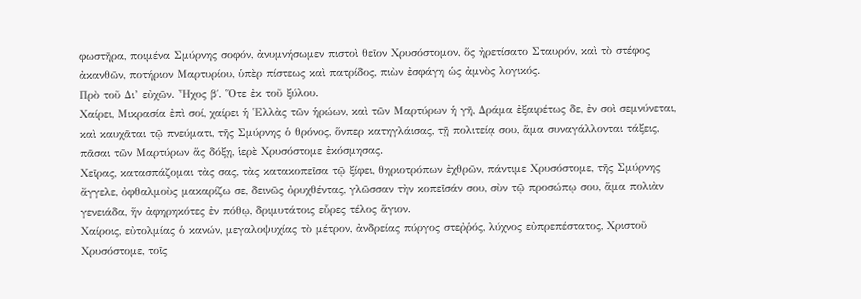φωστῆρα, ποιμένα Σμύρνης σοφόν, ἀνυμνήσωμεν πιστοὶ θεῖον Χρυσόστομον, ὅς ἠρετίσατο Σταυρόν, καὶ τὸ στέφος ἀκανθῶν, ποτήριον Μαρτυρίου, ὑπὲρ πίστεως καὶ πατρίδος, πιὼν ἐσφάγη ὡς ἀμνὸς λογικός.
Πρὸ τοῦ Δι’ εὐχῶν. Ἦχος β΄. Ὅτε ἐκ τοῦ ξύλου.
Χαίρει, Μικρασία ἐπὶ σοί, χαίρει ἡ Ἑλλὰς τῶν ἡρώων, καὶ τῶν Μαρτύρων ἡ γῆ, Δράμα ἐξαιρέτως δε, ἐν σοὶ σεμνύνεται, καὶ καυχᾶται τῷ πνεύματι, τῆς Σμύρνης ὁ θρόνος, ὅνπερ κατηγλάισας, τῇ πολιτείᾳ σου, ἅμα συναγάλλονται τάξεις, πᾶσαι τῶν Μαρτύρων ἅς δόξῃ, ἱερὲ Χρυσόστομε ἐκόσμησας.
Χεῖρας, κατασπάζομαι τὰς σας, τὰς κατακοπεῖσα τῷ ξίφει, θηριοτρόπων ἐχθρῶν, πάντιμε Χρυσόστομε, τῆς Σμύρνης ἄγγελε, ὀφθαλμοὺς μακαρίζω σε, δεινῶς ὀρυχθέντας, γλῶσσαν τὴν κοπεῖσάν σου, σὺν τῷ προσώπῳ σου, ἅμα πολιὰν γενειάδα, ἥν ἀφηρηκότες ἐν πόθῳ, δριμυτάτοις εὗρες τέλος ἅγιον.
Χαίροις, εὐτολμίας ὁ κανών, μεγαλοψυχίας τὸ μέτρον, ἀνδρείας πύργος στεῤῥός, λύχνος εὐπρεπέστατος, Χριστοῦ Χρυσόστομε, τοῖς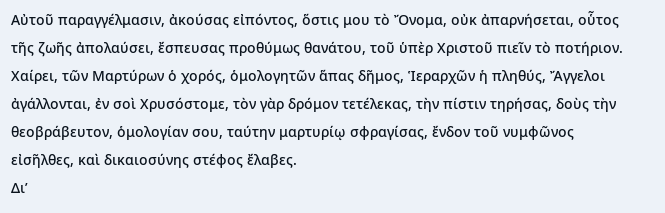Αὐτοῦ παραγγέλμασιν, ἀκούσας εἰπόντος, ὅστις μου τὸ Ὄνομα, οὐκ ἀπαρνήσεται, οὗτος τῆς ζωῆς ἀπολαύσει, ἔσπευσας προθύμως θανάτου, τοῦ ὑπὲρ Χριστοῦ πιεῖν τὸ ποτήριον.
Χαίρει, τῶν Μαρτύρων ὁ χορός, ὁμολογητῶν ἅπας δῆμος, Ἱεραρχῶν ἡ πληθύς, Ἄγγελοι ἀγάλλονται, ἐν σοὶ Χρυσόστομε, τὸν γὰρ δρόμον τετέλεκας, τὴν πίστιν τηρήσας, δοὺς τὴν θεοβράβευτον, ὁμολογίαν σου, ταύτην μαρτυρίῳ σφραγίσας, ἔνδον τοῦ νυμφῶνος εἰσῆλθες, καὶ δικαιοσύνης στέφος ἔλαβες.
Δι’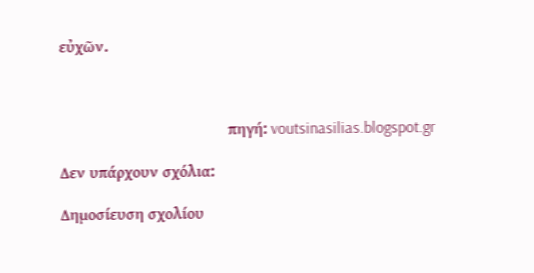εὐχῶν.



                                          πηγή: voutsinasilias.blogspot.gr

Δεν υπάρχουν σχόλια:

Δημοσίευση σχολίου